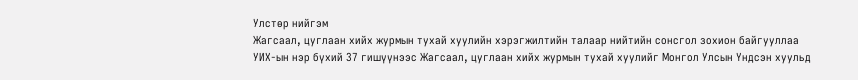Улстөр нийгэм
Жагсаал, цуглаан хийх журмын тухай хуулийн хэрэгжилтийн талаар нийтийн сонсгол зохион байгууллаа
УИХ-ын нэр бүхий 37 гишүүнээс Жагсаал, цуглаан хийх журмын тухай хуулийг Монгол Улсын Үндсэн хуульд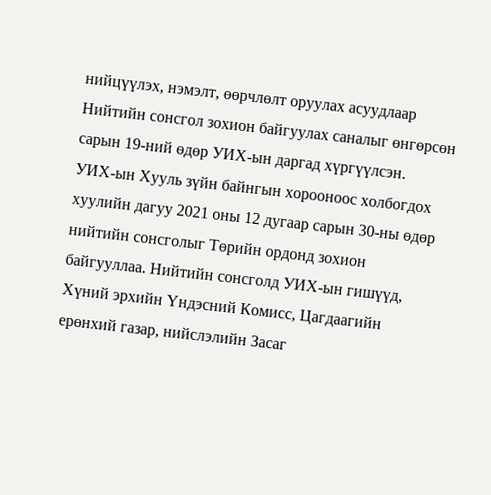нийцүүлэх, нэмэлт, өөрчлөлт оруулах асуудлаар Нийтийн сонсгол зохион байгуулах саналыг өнгөрсөн сарын 19-ний өдөр УИХ-ын даргад хүргүүлсэн.
УИХ-ын Хууль зүйн байнгын хорооноос холбогдох хуулийн дагуу 2021 оны 12 дугаар сарын 30-ны өдөр нийтийн сонсголыг Төрийн ордонд зохион байгууллаа. Нийтийн сонсголд УИХ-ын гишүүд, Хүний эрхийн Үндэсний Комисс, Цагдаагийн ерөнхий газар, нийслэлийн Засаг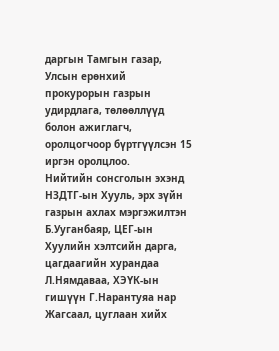даргын Тамгын газар, Улсын ерөнхий прокурорын газрын удирдлага, төлөөллүүд болон ажиглагч, оролцогчоор бүртгүүлсэн 15 иргэн оролцлоо.
Нийтийн сонсголын эхэнд НЗДТГ-ын Хууль, эрх зүйн газрын ахлах мэргэжилтэн Б.Ууганбаяр, ЦЕГ-ын Хуулийн хэлтсийн дарга, цагдаагийн хурандаа Л.Нямдаваа, ХЭҮК-ын гишүүн Г.Нарантуяа нар Жагсаал, цуглаан хийх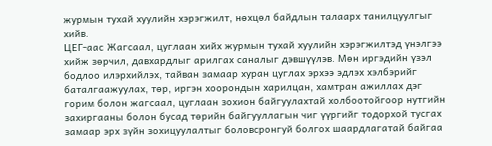журмын тухай хуулийн хэрэгжилт, нөхцөл байдлын талаарх танилцуулгыг хийв.
ЦЕГ-аас Жагсаал, цуглаан хийх журмын тухай хуулийн хэрэгжилтэд үнэлгээ хийж зөрчил, давхардлыг арилгах саналыг дэвшүүлэв. Мөн иргэдийн үзэл бодлоо илэрхийлэх, тайван замаар хуран цуглах эрхээ эдлэх хэлбэрийг баталгаажуулах, төр, иргэн хоорондын харилцан, хамтран ажиллах дэг горим болон жагсаал, цуглаан зохион байгуулахтай холбоотойгоор нутгийн захиргааны болон бусад төрийн байгууллагын чиг үүргийг тодорхой тусгах замаар эрх зүйн зохицуулалтыг боловсронгуй болгох шаардлагатай байгаа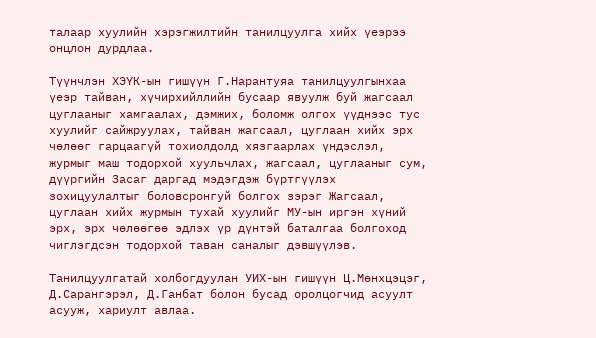талаар хуулийн хэрэгжилтийн танилцуулга хийх үеэрээ онцлон дурдлаа.

Түүнчлэн ХЭҮК-ын гишүүн Г.Нарантуяа танилцуулгынхаа үеэр тайван, хүчирхийллийн бусаар явуулж буй жагсаал цуглааныг хамгаалах, дэмжих, боломж олгох үүднээс тус хуулийг сайжруулах, тайван жагсаал, цуглаан хийх эрх чөлөөг гарцаагүй тохиолдолд хязгаарлах үндэслэл, журмыг маш тодорхой хуульчлах, жагсаал, цуглааныг сум, дүүргийн Засаг даргад мэдэгдэж бүртгүүлэх зохицуулалтыг боловсронгуй болгох зэрэг Жагсаал, цуглаан хийх журмын тухай хуулийг МУ-ын иргэн хүний эрх, эрх чөлөөгөө эдлэх үр дүнтэй баталгаа болгоход чиглэгдсэн тодорхой таван саналыг дэвшүүлэв.

Танилцуулгатай холбогдуулан УИХ-ын гишүүн Ц.Мөнхцэцэг, Д.Сарангэрэл, Д.Ганбат болон бусад оролцогчид асуулт асууж, хариулт авлаа.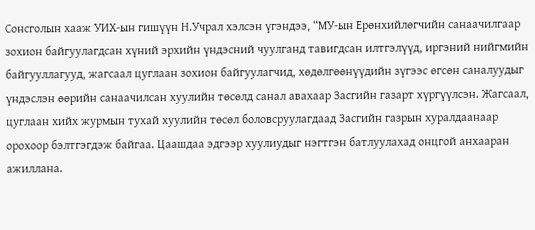Сонсголын хааж УИХ-ын гишүүн Н.Учрал хэлсэн үгэндээ, “МУ-ын Ерөнхийлөгчийн санаачилгаар зохион байгуулагдсан хүний эрхийн үндэсний чуулганд тавигдсан илтгэлүүд, иргэний нийгмийн байгууллагууд, жагсаал цуглаан зохион байгуулагчид, хөдөлгөөнүүдийн зүгээс өгсөн саналуудыг үндэслэн өөрийн санаачилсан хуулийн төсөлд санал авахаар Засгийн газарт хүргүүлсэн. Жагсаал, цуглаан хийх журмын тухай хуулийн төсөл боловсруулагдаад Засгийн газрын хуралдаанаар орохоор бэлтгэгдэж байгаа. Цаашдаа эдгээр хуулиудыг нэгтгэн батлуулахад онцгой анхааран ажиллана.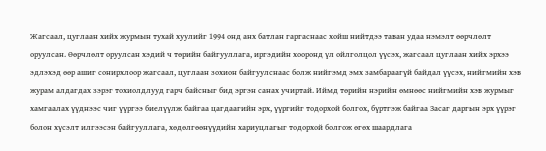Жагсаал, цуглаан хийх журмын тухай хуулийг 1994 онд анх батлан гаргаснаас хойш нийтдээ таван удаа нэмэлт өөрчлөлт оруулсан. Өөрчлөлт оруулсан хэдий ч төрийн байгууллага, иргэдийн хооронд үл ойлголцол үүсэх, жагсаал цуглаан хийх эрхээ эдлэхэд өөр ашиг сонирхлоор жагсаал, цуглаан зохион байгуулснаас болж нийгэмд эмх замбараагүй байдал үүсэх, нийгмийн хэв журам алдагдах зэрэг тохиолдлууд гарч байсныг бид эргэн санах учиртай. Иймд төрийн нэрийн өмнөөс нийгмийн хэв журмыг хамгаалах үүднээс чиг үүргээ биелүүлж байгаа цагдаагийн эрх, үүргийг тодорхой болгох, бүртгэж байгаа Засаг даргын эрх үүрэг болон хүсэлт илгээсэн байгууллага, хөдөлгөөнүүдийн хариуцлагыг тодорхой болгож өгөх шаардлага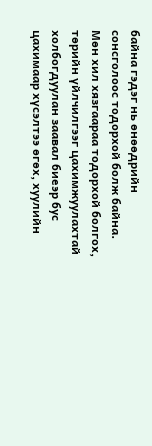байна гэдэг нь өнөөдрийн сонсголоос тодорхой болж байна. Мөн хил хязгаараа тодорхой болгох, төрийн үйлчилгээг цахимжуулахтай холбогдуулан заавал биеэр бус цахимаар хүсэлтээ өгөх, хуулийн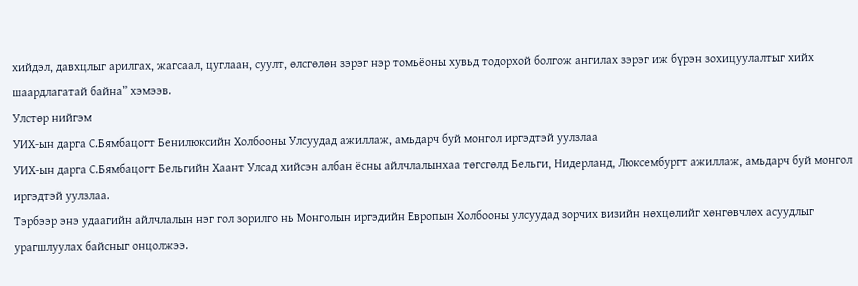хийдэл, давхцлыг арилгах, жагсаал, цуглаан, суулт, өлсгөлөн зэрэг нэр томьёоны хувьд тодорхой болгож ангилах зэрэг иж бүрэн зохицуулалтыг хийх шаардлагатай байна” хэмээв.
Улстөр нийгэм
УИХ-ын дарга С.Бямбацогт Бенилюксийн Холбооны Улсуудад ажиллаж, амьдарч буй монгол иргэдтэй уулзлаа
УИХ-ын дарга С.Бямбацогт Бельгийн Хаант Улсад хийсэн албан ёсны айлчлалынхаа төгсгөлд Бельги, Нидерланд, Люксембургт ажиллаж, амьдарч буй монгол иргэдтэй уулзлаа.
Тэрбээр энэ удаагийн айлчлалын нэг гол зорилго нь Монголын иргэдийн Европын Холбооны улсуудад зорчих визийн нөхцөлийг хөнгөвчлөх асуудлыг урагшлуулах байсныг онцолжээ.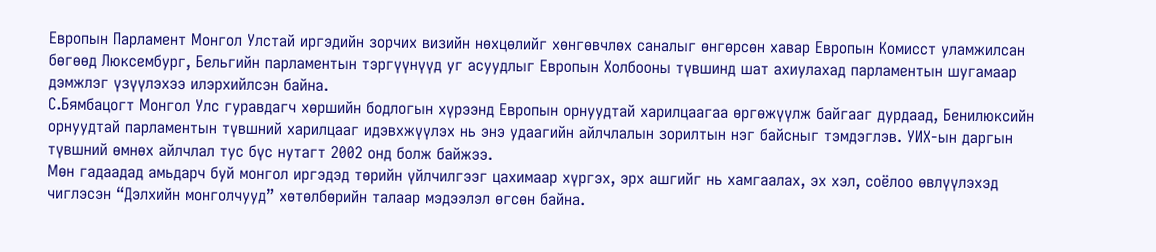Европын Парламент Монгол Улстай иргэдийн зорчих визийн нөхцөлийг хөнгөвчлөх саналыг өнгөрсөн хавар Европын Комисст уламжилсан бөгөөд Люксембург, Бельгийн парламентын тэргүүнүүд уг асуудлыг Европын Холбооны түвшинд шат ахиулахад парламентын шугамаар дэмжлэг үзүүлэхээ илэрхийлсэн байна.
С.Бямбацогт Монгол Улс гуравдагч хөршийн бодлогын хүрээнд Европын орнуудтай харилцаагаа өргөжүүлж байгааг дурдаад, Бенилюксийн орнуудтай парламентын түвшний харилцааг идэвхжүүлэх нь энэ удаагийн айлчлалын зорилтын нэг байсныг тэмдэглэв. УИХ-ын даргын түвшний өмнөх айлчлал тус бүс нутагт 2002 онд болж байжээ.
Мөн гадаадад амьдарч буй монгол иргэдэд төрийн үйлчилгээг цахимаар хүргэх, эрх ашгийг нь хамгаалах, эх хэл, соёлоо өвлүүлэхэд чиглэсэн “Дэлхийн монголчууд” хөтөлбөрийн талаар мэдээлэл өгсөн байна.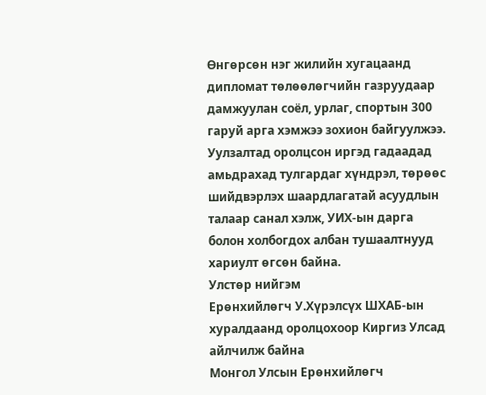Өнгөрсөн нэг жилийн хугацаанд дипломат төлөөлөгчийн газруудаар дамжуулан соёл, урлаг, спортын 300 гаруй арга хэмжээ зохион байгуулжээ.
Уулзалтад оролцсон иргэд гадаадад амьдрахад тулгардаг хүндрэл, төрөөс шийдвэрлэх шаардлагатай асуудлын талаар санал хэлж, УИХ-ын дарга болон холбогдох албан тушаалтнууд хариулт өгсөн байна.
Улстөр нийгэм
Ерөнхийлөгч У.Хүрэлсүх ШХАБ-ын хуралдаанд оролцохоор Киргиз Улсад айлчилж байна
Монгол Улсын Ерөнхийлөгч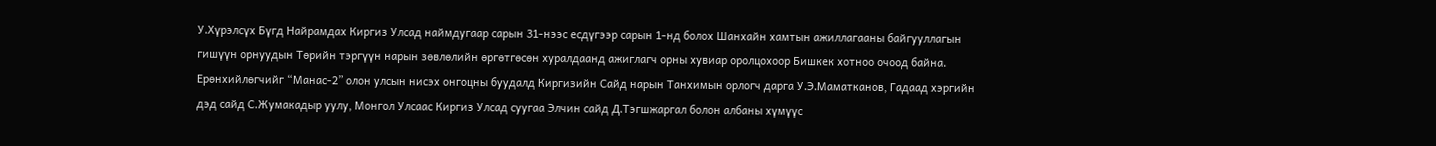У.Хүрэлсүх Бүгд Найрамдах Киргиз Улсад наймдугаар сарын 31-нээс есдүгээр сарын 1-нд болох Шанхайн хамтын ажиллагааны байгууллагын гишүүн орнуудын Төрийн тэргүүн нарын зөвлөлийн өргөтгөсөн хуралдаанд ажиглагч орны хувиар оролцохоор Бишкек хотноо очоод байна.
Ерөнхийлөгчийг “Манас-2” олон улсын нисэх онгоцны буудалд Киргизийн Сайд нарын Танхимын орлогч дарга У.Э.Маматканов, Гадаад хэргийн дэд сайд С.Жумакадыр уулу, Монгол Улсаас Киргиз Улсад суугаа Элчин сайд Д.Тэгшжаргал болон албаны хүмүүс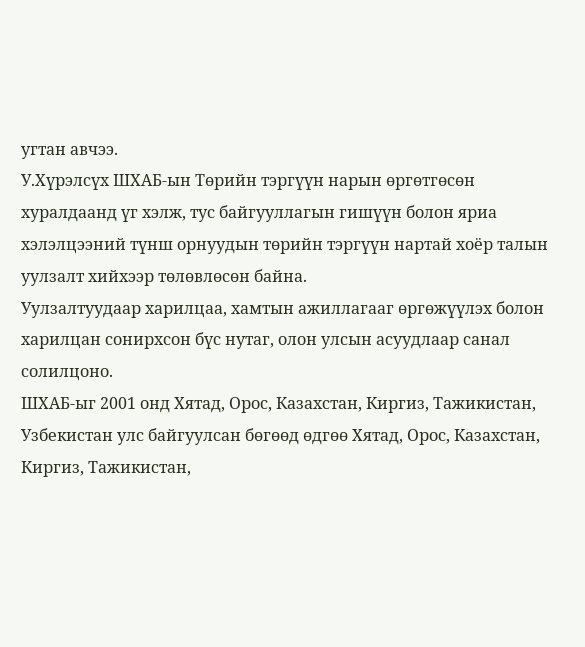угтан авчээ.
У.Хүрэлсүх ШХАБ-ын Төрийн тэргүүн нарын өргөтгөсөн хуралдаанд үг хэлж, тус байгууллагын гишүүн болон яриа хэлэлцээний түнш орнуудын төрийн тэргүүн нартай хоёр талын уулзалт хийхээр төлөвлөсөн байна.
Уулзалтуудаар харилцаа, хамтын ажиллагааг өргөжүүлэх болон харилцан сонирхсон бүс нутаг, олон улсын асуудлаар санал солилцоно.
ШХАБ-ыг 2001 онд Хятад, Орос, Казахстан, Киргиз, Тажикистан, Узбекистан улс байгуулсан бөгөөд өдгөө Хятад, Орос, Казахстан, Киргиз, Тажикистан,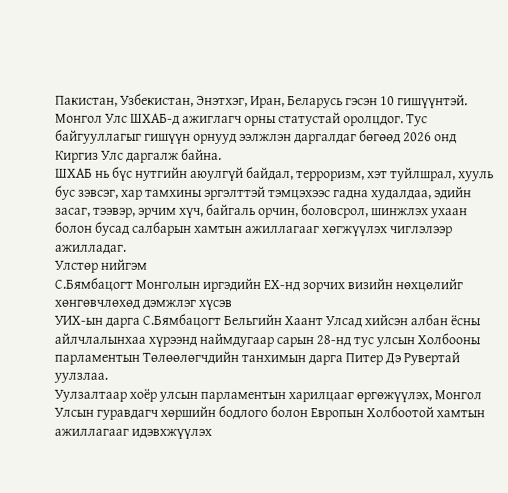Пакистан, Узбекистан, Энэтхэг, Иран, Беларусь гэсэн 10 гишүүнтэй.
Монгол Улс ШХАБ-д ажиглагч орны статустай оролцдог. Тус байгууллагыг гишүүн орнууд ээлжлэн даргалдаг бөгөөд 2026 онд Киргиз Улс даргалж байна.
ШХАБ нь бүс нутгийн аюулгүй байдал, терроризм, хэт туйлшрал, хууль бус зэвсэг, хар тамхины эргэлттэй тэмцэхээс гадна худалдаа, эдийн засаг, тээвэр, эрчим хүч, байгаль орчин, боловсрол, шинжлэх ухаан болон бусад салбарын хамтын ажиллагааг хөгжүүлэх чиглэлээр ажилладаг.
Улстөр нийгэм
С.Бямбацогт Монголын иргэдийн ЕХ-нд зорчих визийн нөхцөлийг хөнгөвчлөхөд дэмжлэг хүсэв
УИХ-ын дарга С.Бямбацогт Бельгийн Хаант Улсад хийсэн албан ёсны айлчлалынхаа хүрээнд наймдугаар сарын 28-нд тус улсын Холбооны парламентын Төлөөлөгчдийн танхимын дарга Питер Дэ Рувертай уулзлаа.
Уулзалтаар хоёр улсын парламентын харилцааг өргөжүүлэх, Монгол Улсын гуравдагч хөршийн бодлого болон Европын Холбоотой хамтын ажиллагааг идэвхжүүлэх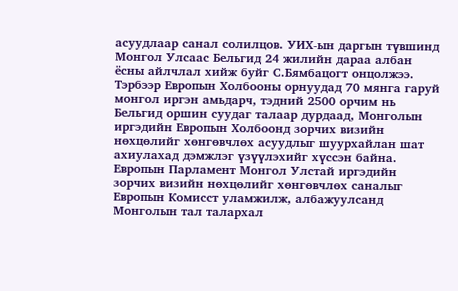асуудлаар санал солилцов. УИХ-ын даргын түвшинд Монгол Улсаас Бельгид 24 жилийн дараа албан ёсны айлчлал хийж буйг С.Бямбацогт онцолжээ.
Тэрбээр Европын Холбооны орнуудад 70 мянга гаруй монгол иргэн амьдарч, тэдний 2500 орчим нь Бельгид оршин суудаг талаар дурдаад, Монголын иргэдийн Европын Холбоонд зорчих визийн нөхцөлийг хөнгөвчлөх асуудлыг шуурхайлан шат ахиулахад дэмжлэг үзүүлэхийг хүссэн байна.
Европын Парламент Монгол Улстай иргэдийн зорчих визийн нөхцөлийг хөнгөвчлөх саналыг Европын Комисст уламжилж, албажуулсанд Монголын тал талархал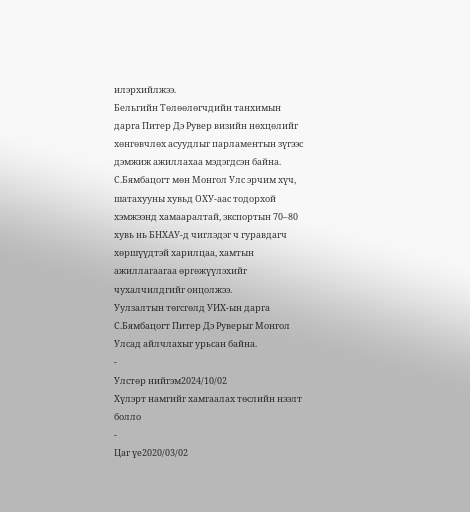илэрхийлжээ.
Бельгийн Төлөөлөгчдийн танхимын дарга Питер Дэ Рувер визийн нөхцөлийг хөнгөвчлөх асуудлыг парламентын зүгээс дэмжиж ажиллахаа мэдэгдсэн байна.
С.Бямбацогт мөн Монгол Улс эрчим хүч, шатахууны хувьд ОХУ-аас тодорхой хэмжээнд хамааралтай, экспортын 70–80 хувь нь БНХАУ-д чиглэдэг ч гуравдагч хөршүүдтэй харилцаа, хамтын ажиллагаагаа өргөжүүлэхийг чухалчилдгийг онцолжээ.
Уулзалтын төгсгөлд УИХ-ын дарга С.Бямбацогт Питер Дэ Руверыг Монгол Улсад айлчлахыг урьсан байна.
-
Улстөр нийгэм2024/10/02
Хүлэрт намгийг хамгаалах төслийн нээлт болло
-
Цаг үе2020/03/02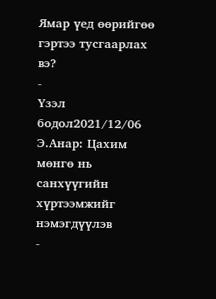Ямар үед өөрийгөө гэртээ тусгаарлах вэ?
-
Үзэл бодол2021/12/06
Э.Анар: Цахим мөнгө нь санхүүгийн хүртээмжийг нэмэгдүүлэв
-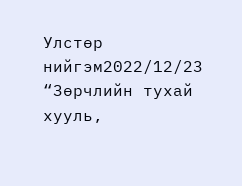Улстөр нийгэм2022/12/23
“Зөрчлийн тухай хууль,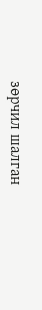зөрчил шалган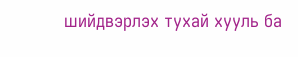шийдвэрлэх тухай хууль ба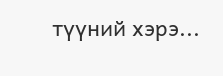түүний хэрэ...